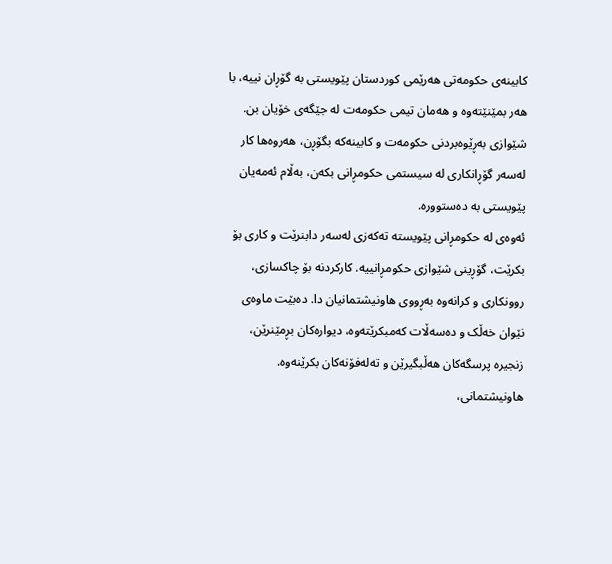کابینەی حکومەتی هەرێمی کوردستان پێویستی بە گۆڕان نییە، با هەر بمێنێتەوە و هەمان تیمی حکومەت لە جێگەی خۆیان بن. شێوازی بەڕێوەبردنی حکومەت و کابینەکە بگۆڕن، هەروەها کار لەسەر گۆڕانکاری لە سیستمی حکومڕانی بکەن، بەڵام ئەمەیان پێویستی بە دەستوورە.
ئەوەی لە حکومڕانی پێویستە تەکەزی لەسەر دابنرێت و کاری بۆ بکرێت، گۆڕینی شێوازی حکومڕانییە. کارکردنە بۆ چاکسازی، روونکاری و کرانەوە بەڕووی هاونیشتمانیان دا. دەبێت ماوەی نێوان خەڵک و دەسەڵات کەمبکرێتەوە، دیوارەکان بڕمێنرێن، زنجیرە پرسگەکان هەڵبگیرێن و تەلەفۆنەکان بکرێنەوە.
هاونیشتمانی،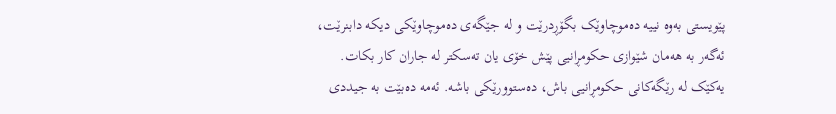پێویستی بەوە نییە دەموچاوێک بگۆڕدرێت و لە جێگەی دەموچاوێکی دیکە دابنرێت، ئەگەر بە هەمان شێوازی حکومڕانیی پێش خۆی یان تەسکتر لە جاران کار بکات.
یەکێک لە رێگەکانی حکومڕانیی باش، دەستوورێکی باشە. ئەمە دەبێت بە جیددی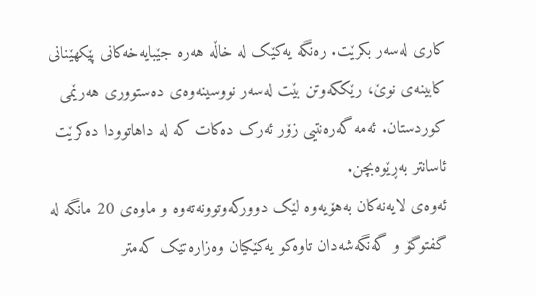کاری لەسەر بکرێت. رەنگە یەکێک لە خاڵە هەرە جێبایەخەکانی پێکهێنانی کابینەی نوێ، رێککەوتن بێت لەسەر نووسینەوەی دەستووری هەرێمی کوردستان. ئەمە گەرەنتیی زۆر ئەرک دەکات کە لە داهاتوودا دەکرێت ئاسانتر بەڕێوەبچن.
ئەوەی لایەنەکان بەهۆیەوە لێک دوورکەوتوونەتەوە و ماوەی 20 مانگە لە گفتوگۆ و گەنگەشەدان تاوەکو یەکێکیان وەزارەتێک کەمتر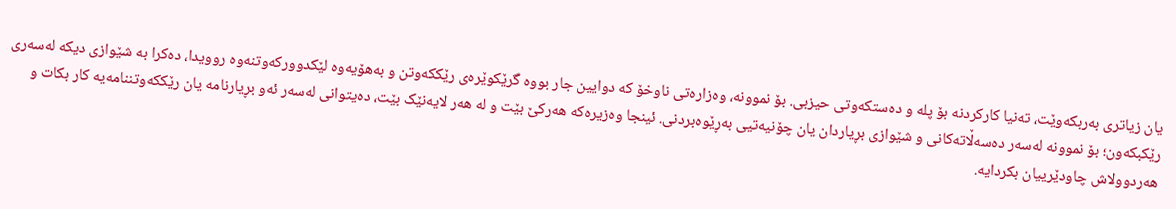یان زیاتری بەربکەوێت، تەنیا کارکردنە بۆ پلە و دەستکەوتی حیزبی. بۆ نموونە، وەزارەتی ناوخۆ کە دوایین جار بووە گرێکوێرەی رێککەوتن و بەهۆیەوە لێکدوورکەوتنەوە روویدا، دەکرا بە شێوازی دیکە لەسەری رێکبکەون؛ بۆ نموونە لەسەر دەسەڵاتەکانی و شێوازی بڕیاردان یان چۆنیەتیی بەڕێوەبردنی. ئینجا وەزیرەکە هەرکێ بێت و لە هەر لایەنێک بێت، دەیتوانی لەسەر ئەو بڕیارنامە یان رێککەوتننامەیە کار بکات و هەردوولاش چاودێرییان بکردایە.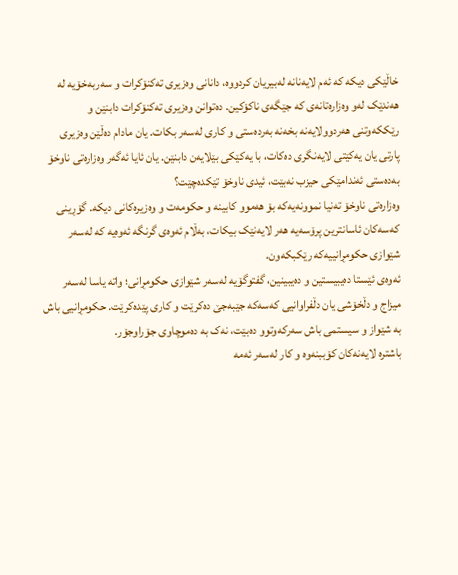خاڵێکی دیکە کە ئەم لایەنانە لەبیریان کردووە، دانانی وەزیری تەکنۆکرات و سەربەخۆیە لە هەندێک لەو وەزارەتانەی کە جێگەی ناکۆکین. دەتوانن وەزیری تەکنۆکرات دابنێن و رێککەوتنی هەردوولایەنە بخەنە بەردەستی و کاری لەسەر بکات. یان مادام دەڵێن وەزیری پارتی یان یەکێتی لایەنگری دەکات، با یەکێکی بێلایەن دابنێن. یان ئایا ئەگەر وەزارەتی ناوخۆ بەدەستی ئەندامێکی حیزب نەبێت، ئیدی ناوخۆ تێکدەچێت؟
وەزارەتی ناوخۆ تەنیا نموونەیەکە بۆ هەموو کابینە و حکومەت و وەزیرەکانی دیکە. گۆڕینی کەسەکان ئاسانترین پرۆسەیە هەر لایەنێک بیکات، بەڵام ئەوەی گرنگە ئەوەیە کە لەسەر شێوازی حکومڕانییەکە رێکبکەون.
ئەوەی ئێستا دەیبیستین و دەیبینین، گفتوگۆیە لەسەر شێوازی حکومڕانی؛ واتە یاسا لەسەر میزاج و دڵخۆشی یان دڵفراوانیی کەسەکە جێبەجێ دەکرێت و کاری پێدەکرێت. حکومڕانیی باش بە شێواز و سیستمی باش سەرکەوتوو دەبێت، نەک بە دەموچاوی جۆراوجۆر.
باشترە لایەنەکان کۆببنەوە و کار لەسەر ئەمە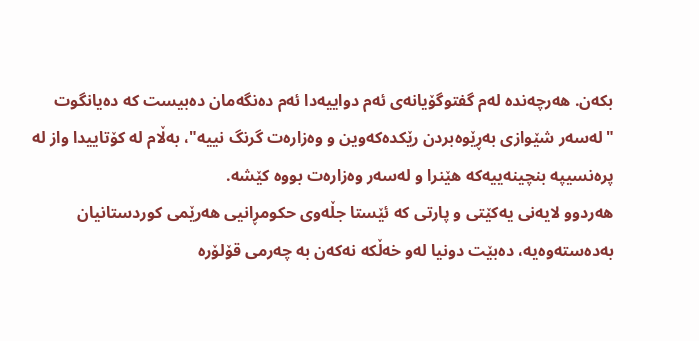بکەن. هەرچەندە لەم گفتوگۆیانەی ئەم دواییەدا ئەم دەنگەمان دەبیست کە دەیانگوت "لەسەر شێوازی بەڕێوەبردن رێکدەکەوین و وەزارەت گرنگ نییە"، بەڵام لە کۆتاییدا واز لە پرەنسیپە بنچینەییەکە هێنرا و لەسەر وەزارەت بووە کێشە.
هەردوو لایەنی یەکێتی و پارتی کە ئێستا جڵەوی حکومڕانیی هەرێمی کوردستانیان بەدەستەوەیە، دەبێت دونیا لەو خەڵکە نەکەن بە چەرمی قۆلۆرە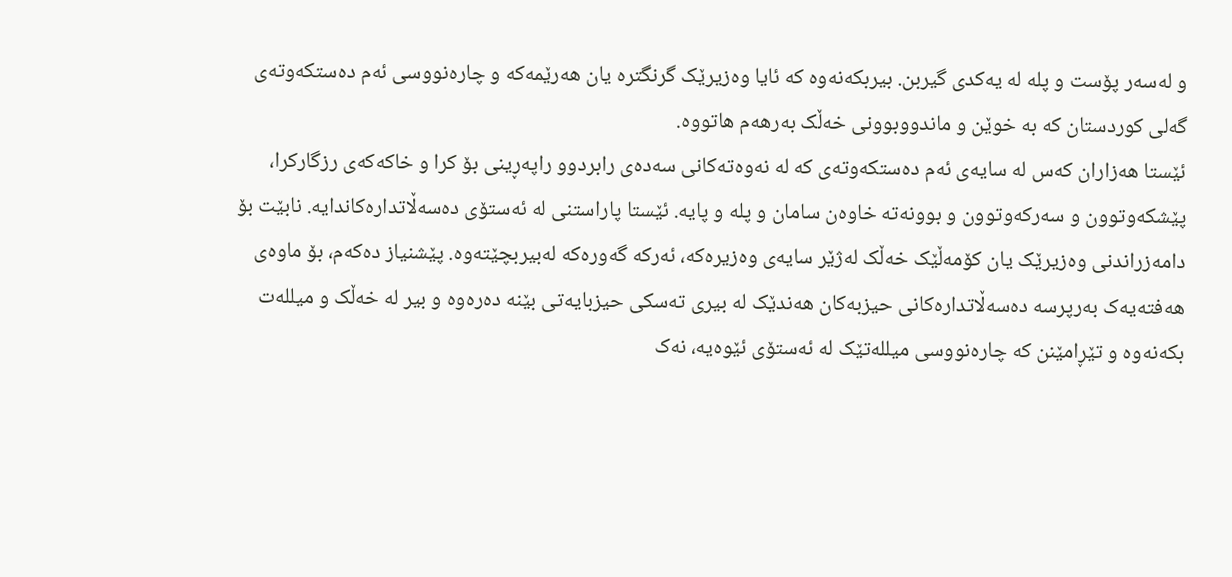و لەسەر پۆست و پلە لە یەکدی گیربن. بیربکەنەوە کە ئایا وەزیرێک گرنگترە یان هەرێمەکە و چارەنووسی ئەم دەستکەوتەی گەلی کوردستان کە بە خوێن و ماندووبوونی خەڵک بەرهەم هاتووە.
ئێستا هەزاران کەس لە سایەی ئەم دەستکەوتەی کە لە نەوەتەکانی سەدەی رابردوو راپەڕینی بۆ کرا و خاکەکەی رزگارکرا، پێشکەوتوون و سەرکەوتوون و بوونەتە خاوەن سامان و پلە و پایە. ئێستا پاراستنی لە ئەستۆی دەسەڵاتدارەکاندایە. نابێت بۆ دامەزراندنی وەزیرێک یان کۆمەڵێک خەڵک لەژێر سایەی وەزیرەکە، ئەرکە گەورەکە لەبیربچێتەوە. پێشنیاز دەکەم، بۆ ماوەی هەفتەیەک بەرپرسە دەسەڵاتدارەکانی حیزبەکان هەندێک لە بیری تەسکی حیزبایەتی بێنە دەرەوە و بیر لە خەڵک و میللەت بکەنەوە و تێڕامێنن کە چارەنووسی میللەتێک لە ئەستۆی ئێوەیە، نەک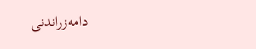دامەزراندنی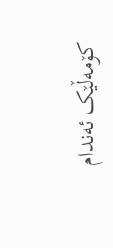کۆمەڵێک ئەندام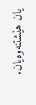یان هێشتنەوەیان.